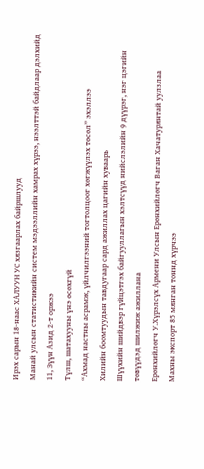Ирэх сарын 18-наас ХАЛУУН УС хязгаарлах байршлууд
Манай улсын статистикийн систем мэдээллийн хамрах хүрээ, нээлттэй байдлаар дэлхийд 11, Зүүн Азид 2-т оржээ
Түлш, шатахууны үнэ өсөхгүй
“Ахмад настны асрамж, үйлчилгээний тогтолцоог хөгжүүлэх төсөл” эхэллээ
Хилийн боомтуудын тавдугаар сард ажиллах цагийн хуваарь
Шүүхийн шийдвэр гүйцэтгэх байгууллагын хэлтсүүд нийслэлийн 9 дүүрэг, нэг цэгийн төвүүдэд шилжиж ажиллана
Ерөнхийлөгч У.Хүрэлсүх Армени Улсын Ерөнхийлөгч Ваган Хачатурянтай уулзлаа
Махны экспорт 85 мянган тоннд хүрчээ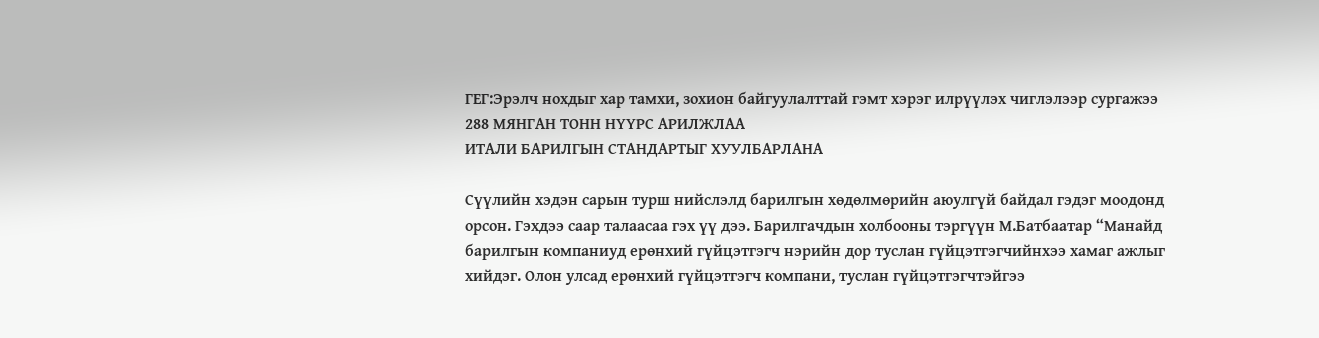ГЕГ:Эрэлч нохдыг хар тамхи, зохион байгуулалттай гэмт хэрэг илрүүлэх чиглэлээр сургажээ
288 МЯНГАН ТОНН НҮҮРС АРИЛЖЛАА
ИТАЛИ БАРИЛГЫН СТАНДАРТЫГ ХУУЛБАРЛАНА

Сүүлийн хэдэн сарын турш нийслэлд барилгын хөдөлмөрийн аюулгүй байдал гэдэг моодонд орсон. Гэхдээ саар талаасаа гэх үү дээ. Барилгачдын холбооны тэргүүн М.Батбаатар “Манайд барилгын компаниуд ерөнхий гүйцэтгэгч нэрийн дор туслан гүйцэтгэгчийнхээ хамаг ажлыг хийдэг. Олон улсад ерөнхий гүйцэтгэгч компани, туслан гүйцэтгэгчтэйгээ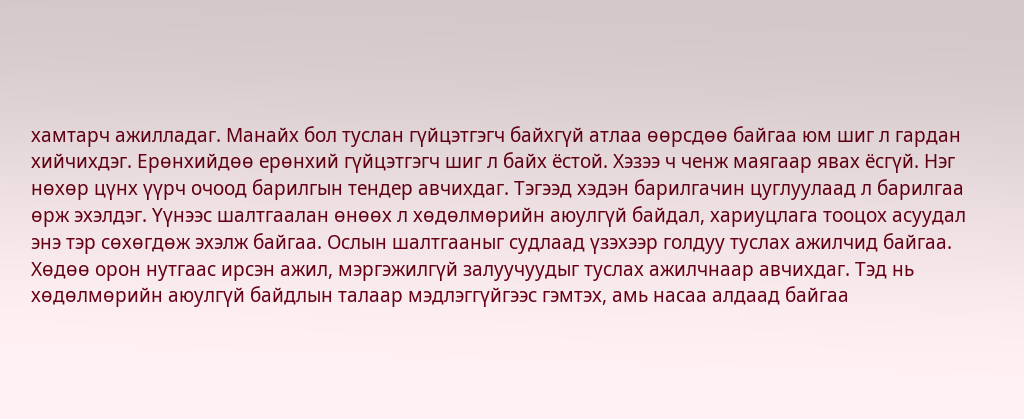хамтарч ажилладаг. Манайх бол туслан гүйцэтгэгч байхгүй атлаа өөрсдөө байгаа юм шиг л гардан хийчихдэг. Ерөнхийдөө ерөнхий гүйцэтгэгч шиг л байх ёстой. Хэзээ ч ченж маягаар явах ёсгүй. Нэг нөхөр цүнх үүрч очоод барилгын тендер авчихдаг. Тэгээд хэдэн барилгачин цуглуулаад л барилгаа өрж эхэлдэг. Үүнээс шалтгаалан өнөөх л хөдөлмөрийн аюулгүй байдал, хариуцлага тооцох асуудал энэ тэр сөхөгдөж эхэлж байгаа. Ослын шалтгааныг судлаад үзэхээр голдуу туслах ажилчид байгаа. Хөдөө орон нутгаас ирсэн ажил, мэргэжилгүй залуучуудыг туслах ажилчнаар авчихдаг. Тэд нь хөдөлмөрийн аюулгүй байдлын талаар мэдлэггүйгээс гэмтэх, амь насаа алдаад байгаа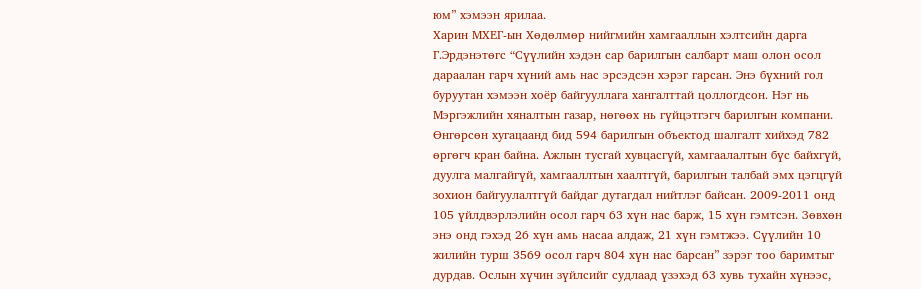юм” хэмээн ярилаа.
Харин МХЕГ-ын Хөдөлмөр нийгмийн хамгааллын хэлтсийн дарга Г.Эрдэнэтөгс “Сүүлийн хэдэн сар барилгын салбарт маш олон осол дараалан гарч хүний амь нас эрсэдсэн хэрэг гарсан. Энэ бүхний гол буруутан хэмээн хоёр байгууллага хангалттай цоллогдсон. Нэг нь Мэргэжлийн хяналтын газар, нөгөөх нь гүйцэтгэгч барилгын компани. Өнгөрсөн хугацаанд бид 594 барилгын объектод шалгалт хийхэд 782 өргөгч кран байна. Ажлын тусгай хувцасгүй, хамгаалалтын бүс байхгүй, дуулга малгайгүй, хамгааллтын хаалтгүй, барилгын талбай эмх цэгцгүй зохион байгуулалтгүй байдаг дутагдал нийтлэг байсан. 2009-2011 онд 105 үйлдвэрлэлийн осол гарч 63 хүн нас барж, 15 хүн гэмтсэн. Зөвхөн энэ онд гэхэд 26 хүн амь насаа алдаж, 21 хүн гэмтжээ. Сүүлийн 10 жилийн турш 3569 осол гарч 804 хүн нас барсан” зэрэг тоо баримтыг дурдав. Ослын хүчин зүйлсийг судлаад үзэхэд 63 хувь тухайн хүнээс,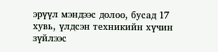эрүүл мэндээс долоо, бусад 17 хувь, үлдсэн техникийн хүчин зүйлээс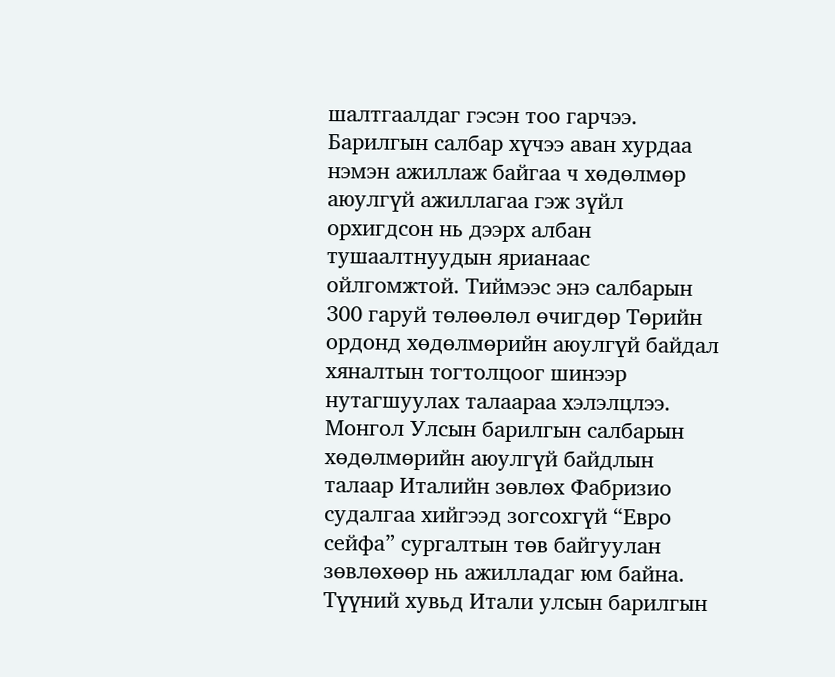шалтгаалдаг гэсэн тоо гарчээ. Барилгын салбар хүчээ аван хурдаа нэмэн ажиллаж байгаа ч хөдөлмөр аюулгүй ажиллагаа гэж зүйл орхигдсон нь дээрх албан тушаалтнуудын ярианаас ойлгомжтой. Тиймээс энэ салбарын 300 гаруй төлөөлөл өчигдөр Төрийн ордонд хөдөлмөрийн аюулгүй байдал хяналтын тогтолцоог шинээр нутагшуулах талаараа хэлэлцлээ.
Монгол Улсын барилгын салбарын хөдөлмөрийн аюулгүй байдлын талаар Италийн зөвлөх Фабризио судалгаа хийгээд зогсохгүй “Евро сейфа” сургалтын төв байгуулан зөвлөхөөр нь ажилладаг юм байна. Түүний хувьд Итали улсын барилгын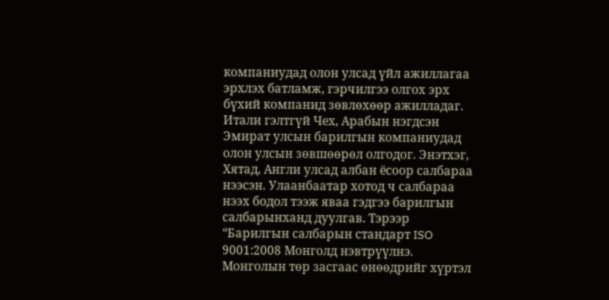компаниудад олон улсад үйл ажиллагаа эрхлэх батламж, гэрчилгээ олгох эрх бүхий компанид зөвлөхөөр ажилладаг. Итали гэлтгүй Чех, Арабын нэгдсэн Эмират улсын барилгын компаниудад олон улсын зөвшөөрөл олгодог. Энэтхэг, Хятад, Англи улсад албан ёсоор салбараа нээсэн. Улаанбаатар хотод ч салбараа нээх бодол тээж яваа гэдгээ барилгын салбарынханд дуулгав. Тэрээр “Барилгын салбарын стандарт ISO 9001:2008 Монголд нэвтрүүлнэ. Монголын төр засгаас өнөөдрийг хүртэл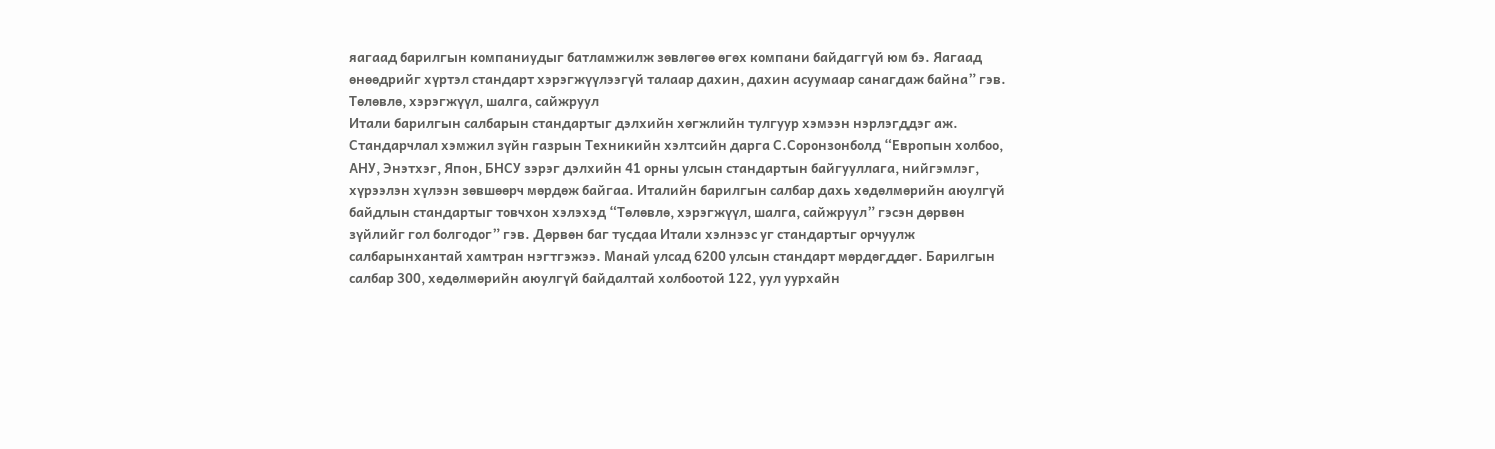яагаад барилгын компаниудыг батламжилж зөвлөгөө өгөх компани байдаггүй юм бэ. Яагаад өнөөдрийг хүртэл стандарт хэрэгжүүлээгүй талаар дахин, дахин асуумаар санагдаж байна” гэв.
Төлөвлө, хэрэгжүүл, шалга, сайжруул
Итали барилгын салбарын стандартыг дэлхийн хөгжлийн тулгуур хэмээн нэрлэгддэг аж. Стандарчлал хэмжил зүйн газрын Техникийн хэлтсийн дарга С.Соронзонболд “Европын холбоо, АНУ, Энэтхэг, Япон, БНСУ зэрэг дэлхийн 41 орны улсын стандартын байгууллага, нийгэмлэг, хүрээлэн хүлээн зөвшөөрч мөрдөж байгаа. Италийн барилгын салбар дахь хөдөлмөрийн аюулгүй байдлын стандартыг товчхон хэлэхэд “Төлөвлө, хэрэгжүүл, шалга, сайжруул” гэсэн дөрвөн зүйлийг гол болгодог” гэв. Дөрвөн баг тусдаа Итали хэлнээс уг стандартыг орчуулж салбарынхантай хамтран нэгтгэжээ. Манай улсад 6200 улсын стандарт мөрдөгддөг. Барилгын салбар 300, хөдөлмөрийн аюулгүй байдалтай холбоотой 122, уул уурхайн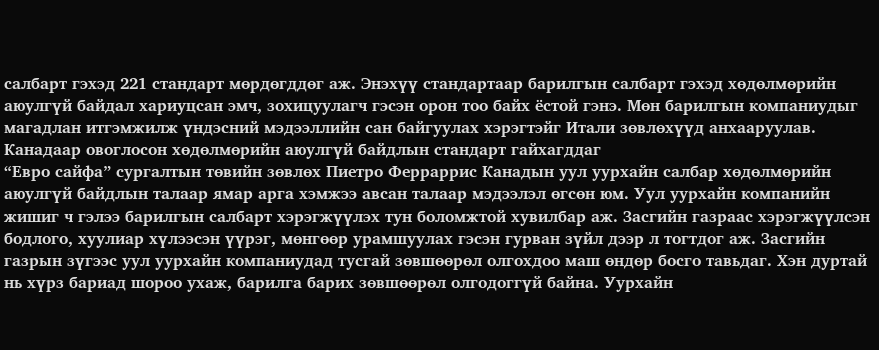салбарт гэхэд 221 стандарт мөрдөгддөг аж. Энэхүү стандартаар барилгын салбарт гэхэд хөдөлмөрийн аюулгүй байдал хариуцсан эмч, зохицуулагч гэсэн орон тоо байх ёстой гэнэ. Мөн барилгын компаниудыг магадлан итгэмжилж үндэсний мэдээллийн сан байгуулах хэрэгтэйг Итали зөвлөхүүд анхааруулав.
Канадаар овоглосон хөдөлмөрийн аюулгүй байдлын стандарт гайхагддаг
“Евро сайфа” сургалтын төвийн зөвлөх Пиетро Ферраррис Канадын уул уурхайн салбар хөдөлмөрийн аюулгүй байдлын талаар ямар арга хэмжээ авсан талаар мэдээлэл өгсөн юм. Уул уурхайн компанийн жишиг ч гэлээ барилгын салбарт хэрэгжүүлэх тун боломжтой хувилбар аж. Засгийн газраас хэрэгжүүлсэн бодлого, хуулиар хүлээсэн үүрэг, мөнгөөр урамшуулах гэсэн гурван зүйл дээр л тогтдог аж. Засгийн газрын зүгээс уул уурхайн компаниудад тусгай зөвшөөрөл олгохдоо маш өндөр босго тавьдаг. Хэн дуртай нь хүрз бариад шороо ухаж, барилга барих зөвшөөрөл олгодоггүй байна. Уурхайн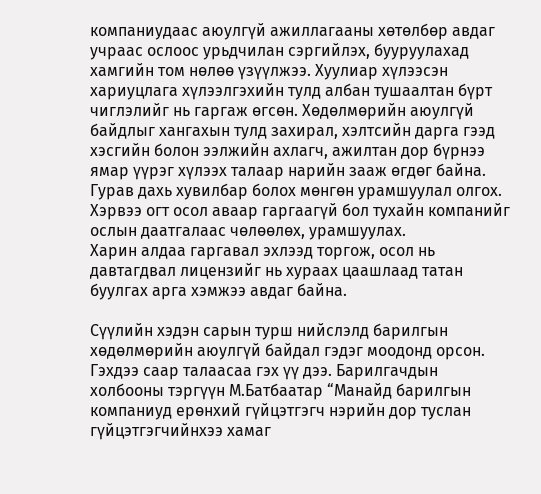компаниудаас аюулгүй ажиллагааны хөтөлбөр авдаг учраас ослоос урьдчилан сэргийлэх, бууруулахад хамгийн том нөлөө үзүүлжээ. Хуулиар хүлээсэн хариуцлага хүлээлгэхийн тулд албан тушаалтан бүрт чиглэлийг нь гаргаж өгсөн. Хөдөлмөрийн аюулгүй байдлыг хангахын тулд захирал, хэлтсийн дарга гээд хэсгийн болон ээлжийн ахлагч, ажилтан дор бүрнээ ямар үүрэг хүлээх талаар нарийн зааж өгдөг байна. Гурав дахь хувилбар болох мөнгөн урамшуулал олгох. Хэрвээ огт осол аваар гаргаагүй бол тухайн компанийг ослын даатгалаас чөлөөлөх, урамшуулах.
Харин алдаа гаргавал эхлээд торгож, осол нь давтагдвал лицензийг нь хураах цаашлаад татан буулгах арга хэмжээ авдаг байна.

Сүүлийн хэдэн сарын турш нийслэлд барилгын хөдөлмөрийн аюулгүй байдал гэдэг моодонд орсон. Гэхдээ саар талаасаа гэх үү дээ. Барилгачдын холбооны тэргүүн М.Батбаатар “Манайд барилгын компаниуд ерөнхий гүйцэтгэгч нэрийн дор туслан гүйцэтгэгчийнхээ хамаг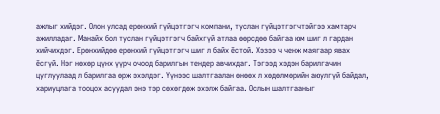ажлыг хийдэг. Олон улсад ерөнхий гүйцэтгэгч компани, туслан гүйцэтгэгчтэйгээ хамтарч ажилладаг. Манайх бол туслан гүйцэтгэгч байхгүй атлаа өөрсдөө байгаа юм шиг л гардан хийчихдэг. Ерөнхийдөө ерөнхий гүйцэтгэгч шиг л байх ёстой. Хэзээ ч ченж маягаар явах ёсгүй. Нэг нөхөр цүнх үүрч очоод барилгын тендер авчихдаг. Тэгээд хэдэн барилгачин цуглуулаад л барилгаа өрж эхэлдэг. Үүнээс шалтгаалан өнөөх л хөдөлмөрийн аюулгүй байдал, хариуцлага тооцох асуудал энэ тэр сөхөгдөж эхэлж байгаа. Ослын шалтгааныг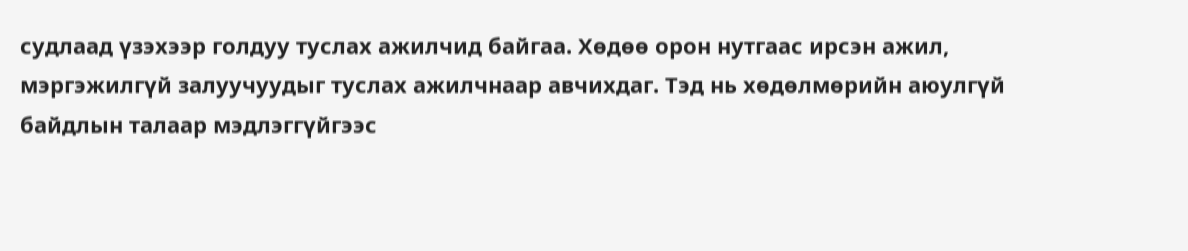судлаад үзэхээр голдуу туслах ажилчид байгаа. Хөдөө орон нутгаас ирсэн ажил, мэргэжилгүй залуучуудыг туслах ажилчнаар авчихдаг. Тэд нь хөдөлмөрийн аюулгүй байдлын талаар мэдлэггүйгээс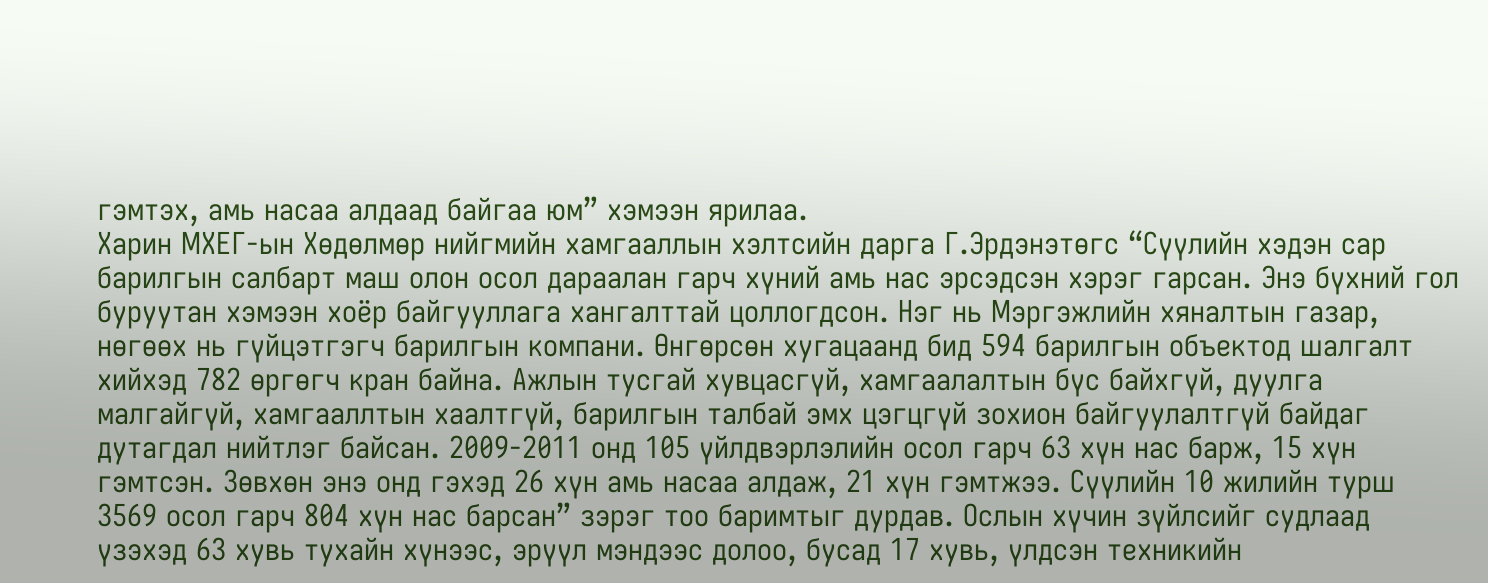гэмтэх, амь насаа алдаад байгаа юм” хэмээн ярилаа.
Харин МХЕГ-ын Хөдөлмөр нийгмийн хамгааллын хэлтсийн дарга Г.Эрдэнэтөгс “Сүүлийн хэдэн сар барилгын салбарт маш олон осол дараалан гарч хүний амь нас эрсэдсэн хэрэг гарсан. Энэ бүхний гол буруутан хэмээн хоёр байгууллага хангалттай цоллогдсон. Нэг нь Мэргэжлийн хяналтын газар, нөгөөх нь гүйцэтгэгч барилгын компани. Өнгөрсөн хугацаанд бид 594 барилгын объектод шалгалт хийхэд 782 өргөгч кран байна. Ажлын тусгай хувцасгүй, хамгаалалтын бүс байхгүй, дуулга малгайгүй, хамгааллтын хаалтгүй, барилгын талбай эмх цэгцгүй зохион байгуулалтгүй байдаг дутагдал нийтлэг байсан. 2009-2011 онд 105 үйлдвэрлэлийн осол гарч 63 хүн нас барж, 15 хүн гэмтсэн. Зөвхөн энэ онд гэхэд 26 хүн амь насаа алдаж, 21 хүн гэмтжээ. Сүүлийн 10 жилийн турш 3569 осол гарч 804 хүн нас барсан” зэрэг тоо баримтыг дурдав. Ослын хүчин зүйлсийг судлаад үзэхэд 63 хувь тухайн хүнээс, эрүүл мэндээс долоо, бусад 17 хувь, үлдсэн техникийн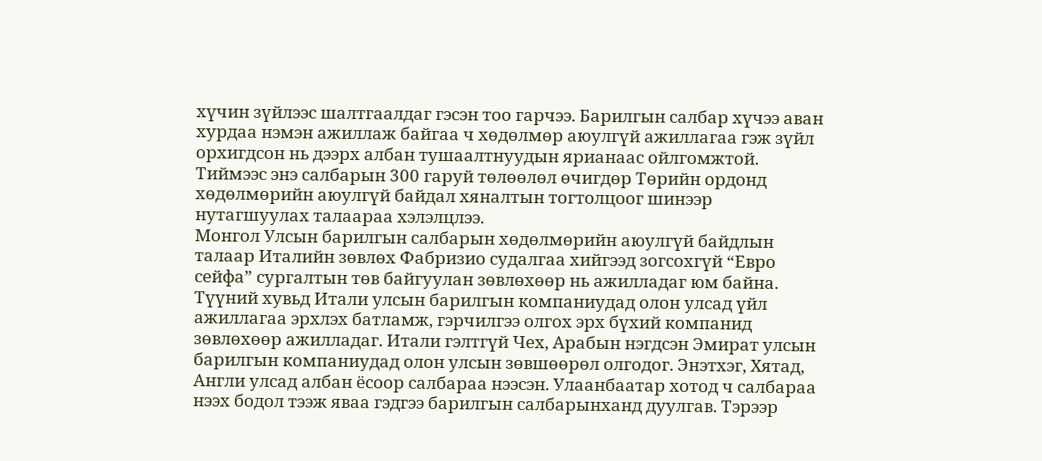хүчин зүйлээс шалтгаалдаг гэсэн тоо гарчээ. Барилгын салбар хүчээ аван хурдаа нэмэн ажиллаж байгаа ч хөдөлмөр аюулгүй ажиллагаа гэж зүйл орхигдсон нь дээрх албан тушаалтнуудын ярианаас ойлгомжтой. Тиймээс энэ салбарын 300 гаруй төлөөлөл өчигдөр Төрийн ордонд хөдөлмөрийн аюулгүй байдал хяналтын тогтолцоог шинээр нутагшуулах талаараа хэлэлцлээ.
Монгол Улсын барилгын салбарын хөдөлмөрийн аюулгүй байдлын талаар Италийн зөвлөх Фабризио судалгаа хийгээд зогсохгүй “Евро сейфа” сургалтын төв байгуулан зөвлөхөөр нь ажилладаг юм байна. Түүний хувьд Итали улсын барилгын компаниудад олон улсад үйл ажиллагаа эрхлэх батламж, гэрчилгээ олгох эрх бүхий компанид зөвлөхөөр ажилладаг. Итали гэлтгүй Чех, Арабын нэгдсэн Эмират улсын барилгын компаниудад олон улсын зөвшөөрөл олгодог. Энэтхэг, Хятад, Англи улсад албан ёсоор салбараа нээсэн. Улаанбаатар хотод ч салбараа нээх бодол тээж яваа гэдгээ барилгын салбарынханд дуулгав. Тэрээр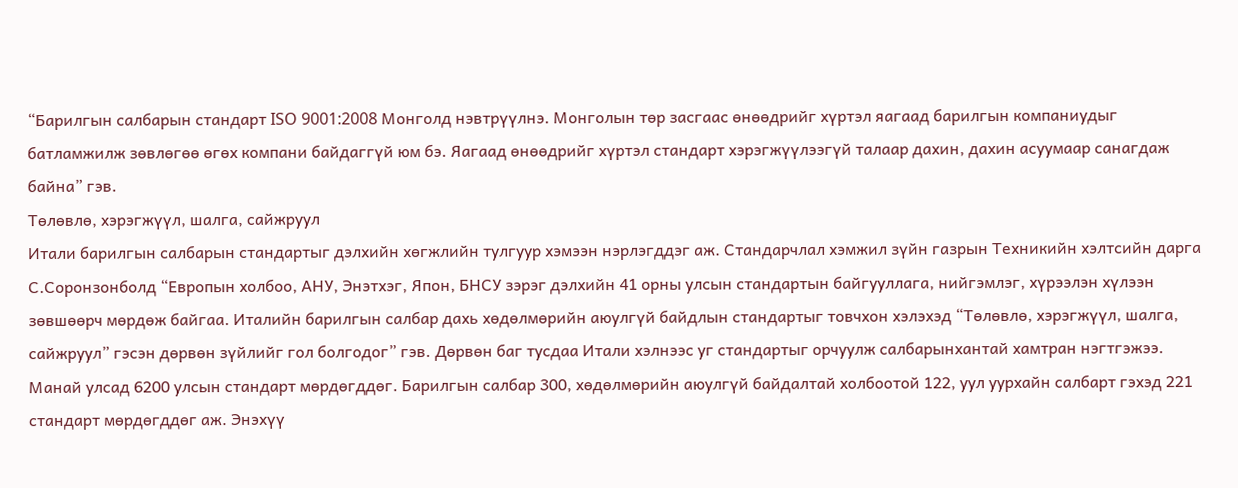“Барилгын салбарын стандарт ISO 9001:2008 Монголд нэвтрүүлнэ. Монголын төр засгаас өнөөдрийг хүртэл яагаад барилгын компаниудыг батламжилж зөвлөгөө өгөх компани байдаггүй юм бэ. Яагаад өнөөдрийг хүртэл стандарт хэрэгжүүлээгүй талаар дахин, дахин асуумаар санагдаж байна” гэв.
Төлөвлө, хэрэгжүүл, шалга, сайжруул
Итали барилгын салбарын стандартыг дэлхийн хөгжлийн тулгуур хэмээн нэрлэгддэг аж. Стандарчлал хэмжил зүйн газрын Техникийн хэлтсийн дарга С.Соронзонболд “Европын холбоо, АНУ, Энэтхэг, Япон, БНСУ зэрэг дэлхийн 41 орны улсын стандартын байгууллага, нийгэмлэг, хүрээлэн хүлээн зөвшөөрч мөрдөж байгаа. Италийн барилгын салбар дахь хөдөлмөрийн аюулгүй байдлын стандартыг товчхон хэлэхэд “Төлөвлө, хэрэгжүүл, шалга, сайжруул” гэсэн дөрвөн зүйлийг гол болгодог” гэв. Дөрвөн баг тусдаа Итали хэлнээс уг стандартыг орчуулж салбарынхантай хамтран нэгтгэжээ. Манай улсад 6200 улсын стандарт мөрдөгддөг. Барилгын салбар 300, хөдөлмөрийн аюулгүй байдалтай холбоотой 122, уул уурхайн салбарт гэхэд 221 стандарт мөрдөгддөг аж. Энэхүү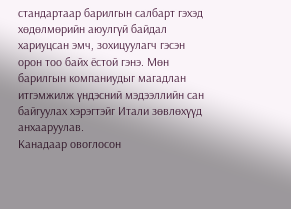стандартаар барилгын салбарт гэхэд хөдөлмөрийн аюулгүй байдал хариуцсан эмч, зохицуулагч гэсэн орон тоо байх ёстой гэнэ. Мөн барилгын компаниудыг магадлан итгэмжилж үндэсний мэдээллийн сан байгуулах хэрэгтэйг Итали зөвлөхүүд анхааруулав.
Канадаар овоглосон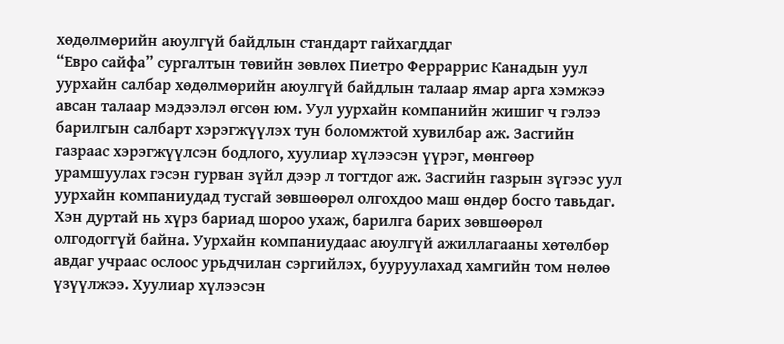хөдөлмөрийн аюулгүй байдлын стандарт гайхагддаг
“Евро сайфа” сургалтын төвийн зөвлөх Пиетро Ферраррис Канадын уул уурхайн салбар хөдөлмөрийн аюулгүй байдлын талаар ямар арга хэмжээ авсан талаар мэдээлэл өгсөн юм. Уул уурхайн компанийн жишиг ч гэлээ барилгын салбарт хэрэгжүүлэх тун боломжтой хувилбар аж. Засгийн газраас хэрэгжүүлсэн бодлого, хуулиар хүлээсэн үүрэг, мөнгөөр урамшуулах гэсэн гурван зүйл дээр л тогтдог аж. Засгийн газрын зүгээс уул уурхайн компаниудад тусгай зөвшөөрөл олгохдоо маш өндөр босго тавьдаг. Хэн дуртай нь хүрз бариад шороо ухаж, барилга барих зөвшөөрөл олгодоггүй байна. Уурхайн компаниудаас аюулгүй ажиллагааны хөтөлбөр авдаг учраас ослоос урьдчилан сэргийлэх, бууруулахад хамгийн том нөлөө үзүүлжээ. Хуулиар хүлээсэн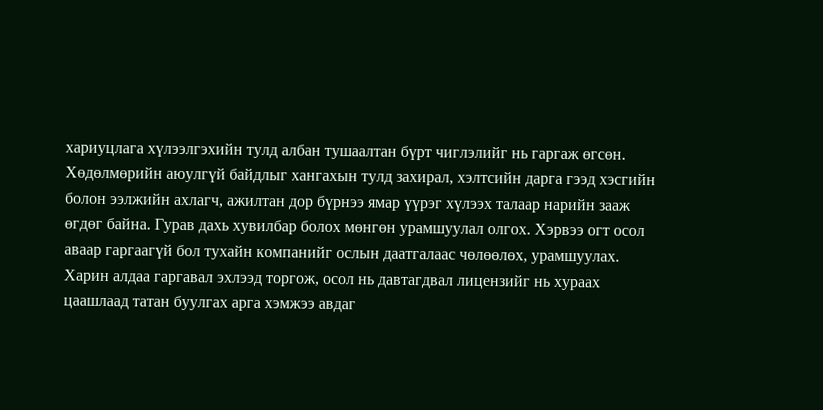хариуцлага хүлээлгэхийн тулд албан тушаалтан бүрт чиглэлийг нь гаргаж өгсөн. Хөдөлмөрийн аюулгүй байдлыг хангахын тулд захирал, хэлтсийн дарга гээд хэсгийн болон ээлжийн ахлагч, ажилтан дор бүрнээ ямар үүрэг хүлээх талаар нарийн зааж өгдөг байна. Гурав дахь хувилбар болох мөнгөн урамшуулал олгох. Хэрвээ огт осол аваар гаргаагүй бол тухайн компанийг ослын даатгалаас чөлөөлөх, урамшуулах.
Харин алдаа гаргавал эхлээд торгож, осол нь давтагдвал лицензийг нь хураах цаашлаад татан буулгах арга хэмжээ авдаг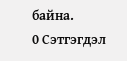байна.
0 Сэтгэгдэл